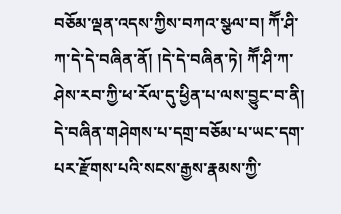བཅོམ་ལྡན་འདས་ཀྱིས་བཀའ་སྩལ་བ། ཀཽ་ཤི་ཀ་དེ་དེ་བཞིན་ནོ། །དེ་དེ་བཞིན་ཏེ། ཀཽ་ཤི་ཀ་ཤེས་རབ་ཀྱི་ཕ་རོལ་དུ་ཕྱིན་པ་ལས་བྱུང་བ་ནི། དེ་བཞིན་གཤེགས་པ་དགྲ་བཅོམ་པ་ཡང་དག་པར་རྫོགས་པའི་སངས་རྒྱས་རྣམས་ཀྱི་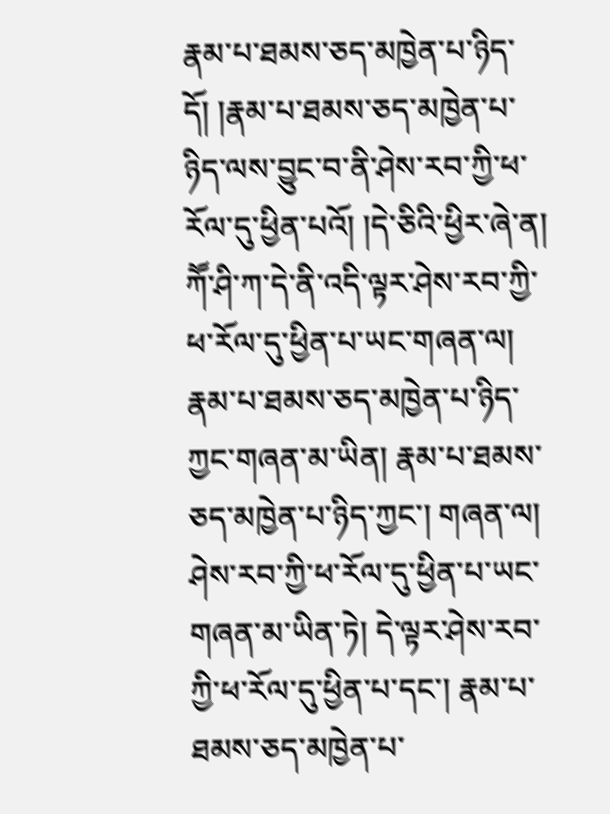རྣམ་པ་ཐམས་ཅད་མཁྱེན་པ་ཉིད་དོ། །རྣམ་པ་ཐམས་ཅད་མཁྱེན་པ་ཉིད་ལས་བྱུང་བ་ནི་ཤེས་རབ་ཀྱི་ཕ་རོལ་དུ་ཕྱིན་པའོ། །དེ་ཅིའི་ཕྱིར་ཞེ་ན། ཀཽ་ཤི་ཀ་དེ་ནི་འདི་ལྟར་ཤེས་རབ་ཀྱི་ཕ་རོལ་དུ་ཕྱིན་པ་ཡང་གཞན་ལ། རྣམ་པ་ཐམས་ཅད་མཁྱེན་པ་ཉིད་ཀྱང་གཞན་མ་ཡིན། རྣམ་པ་ཐམས་ཅད་མཁྱེན་པ་ཉིད་ཀྱང་། གཞན་ལ། ཤེས་རབ་ཀྱི་ཕ་རོལ་དུ་ཕྱིན་པ་ཡང་གཞན་མ་ཡིན་ཏེ། དེ་ལྟར་ཤེས་རབ་ཀྱི་ཕ་རོལ་དུ་ཕྱིན་པ་དང་། རྣམ་པ་ཐམས་ཅད་མཁྱེན་པ་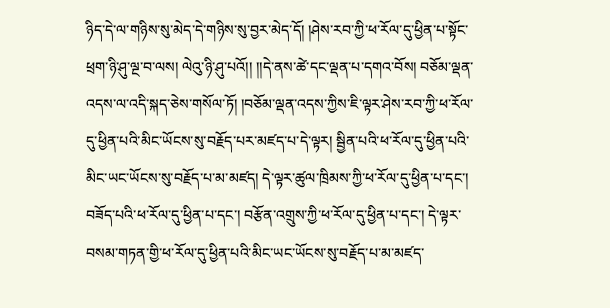ཉིད་དེ་ལ་གཉིས་སུ་མེད་དེ་གཉིས་སུ་བྱར་མེད་དོ། །ཤེས་རབ་ཀྱི་ཕ་རོལ་དུ་ཕྱིན་པ་སྟོང་ཕྲག་ཉི་ཤུ་ལྔ་བ་ལས། ལེའུ་ཉི་ཤུ་པའོ།། །།དེ་ནས་ཚེ་དང་ལྡན་པ་དགའ་བོས། བཅོམ་ལྡན་འདས་ལ་འདི་སྐད་ཅེས་གསོལ་ཏོ། །བཅོམ་ལྡན་འདས་ཀྱིས་ཇི་ལྟར་ཤེས་རབ་ཀྱི་ཕ་རོལ་དུ་ཕྱིན་པའི་མིང་ཡོངས་སུ་བརྗོད་པར་མཛད་པ་དེ་ལྟར། སྦྱིན་པའི་ཕ་རོལ་དུ་ཕྱིན་པའི་མིང་ཡང་ཡོངས་སུ་བརྗོད་པ་མ་མཛད། དེ་ལྟར་ཚུལ་ཁྲིམས་ཀྱི་ཕ་རོལ་དུ་ཕྱིན་པ་དང་། བཟོད་པའི་ཕ་རོལ་དུ་ཕྱིན་པ་དང་། བརྩོན་འགྲུས་ཀྱི་ཕ་རོལ་དུ་ཕྱིན་པ་དང་། དེ་ལྟར་བསམ་གཏན་གྱི་ཕ་རོལ་དུ་ཕྱིན་པའི་མིང་ཡང་ཡོངས་སུ་བརྗོད་པ་མ་མཛད་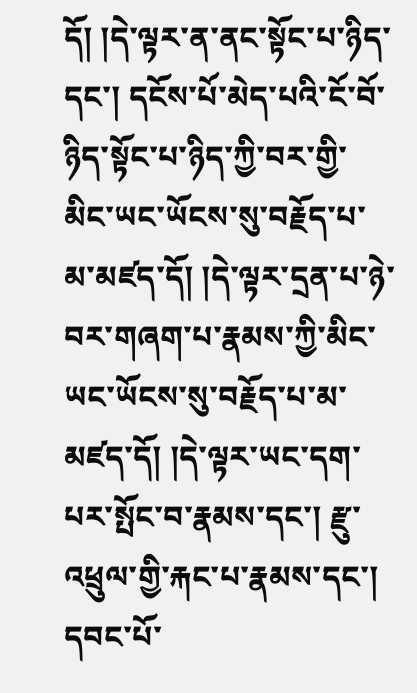དོ། །དེ་ལྟར་ན་ནང་སྟོང་པ་ཉིད་དང་། དངོས་པོ་མེད་པའི་ངོ་བོ་ཉིད་སྟོང་པ་ཉིད་ཀྱི་བར་གྱི་མིང་ཡང་ཡོངས་སུ་བརྗོད་པ་མ་མཛད་དོ། །དེ་ལྟར་དྲན་པ་ཉེ་བར་གཞག་པ་རྣམས་ཀྱི་མིང་ཡང་ཡོངས་སུ་བརྗོད་པ་མ་མཛད་དོ། །དེ་ལྟར་ཡང་དག་པར་སྤོང་བ་རྣམས་དང་། རྫུ་འཕྲུལ་གྱི་རྐང་པ་རྣམས་དང་། དབང་པོ་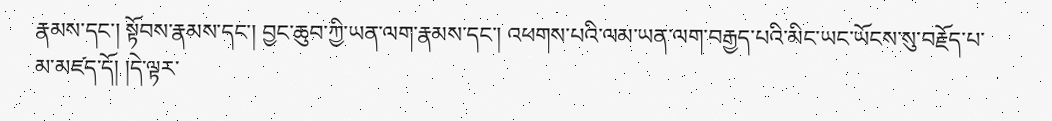རྣམས་དང་། སྟོབས་རྣམས་དང་། བྱང་ཆུབ་ཀྱི་ཡན་ལག་རྣམས་དང་། འཕགས་པའི་ལམ་ཡན་ལག་བརྒྱད་པའི་མིང་ཡང་ཡོངས་སུ་བརྗོད་པ་མ་མཛད་དོ། །དེ་ལྟར་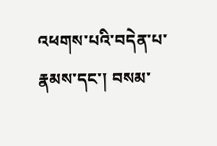འཕགས་པའི་བདེན་པ་རྣམས་དང་། བསམ་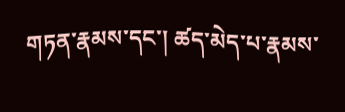གཏན་རྣམས་དང་། ཚད་མེད་པ་རྣམས་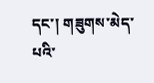དང་། གཟུགས་མེད་པའི་